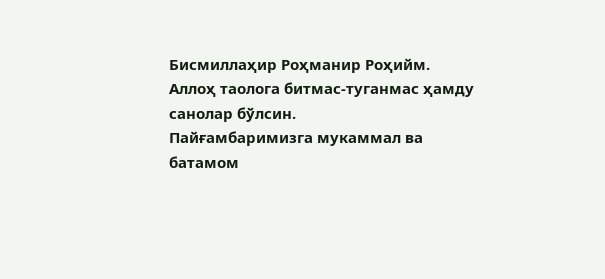Бисмиллаҳир Роҳманир Роҳийм.
Аллоҳ таолога битмас-туганмас ҳамду санолар бўлсин.
Пайғамбаримизга мукаммал ва батамом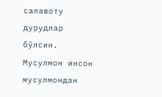салавоту дурудлар бўлсин.
Мусулмон инсон мусулмондан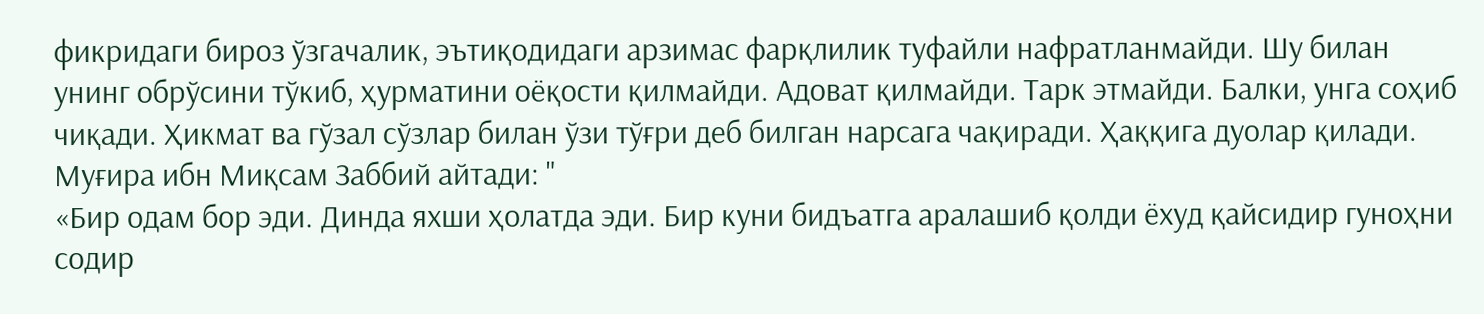фикридаги бироз ўзгачалик, эътиқодидаги арзимас фарқлилик туфайли нафратланмайди. Шу билан унинг обрўсини тўкиб, ҳурматини оёқости қилмайди. Адоват қилмайди. Тарк этмайди. Балки, унга соҳиб чиқади. Ҳикмат ва гўзал сўзлар билан ўзи тўғри деб билган нарсага чақиради. Ҳаққига дуолар қилади.
Муғира ибн Миқсам Заббий айтади: "
«Бир одам бор эди. Динда яхши ҳолатда эди. Бир куни бидъатга аралашиб қолди ёхуд қайсидир гуноҳни содир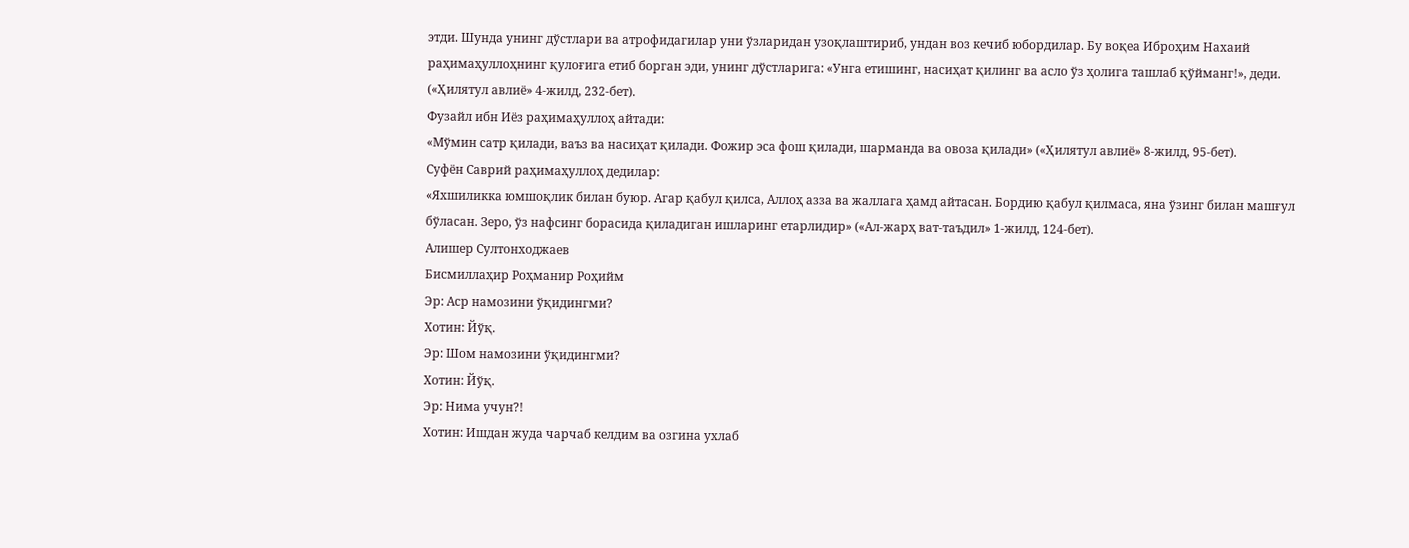этди. Шунда унинг дўстлари ва атрофидагилар уни ўзларидан узоқлаштириб, ундан воз кечиб юбордилар. Бу воқеа Иброҳим Нахаий раҳимаҳуллоҳнинг қулоғига етиб борган эди, унинг дўстларига: «Унга етишинг, насиҳат қилинг ва асло ўз ҳолига ташлаб қўйманг!», деди. («Ҳилятул авлиё» 4-жилд, 232-бет).
Фузайл ибн Иёз раҳимаҳуллоҳ айтади:
«Мўмин сатр қилади, ваъз ва насиҳат қилади. Фожир эса фош қилади, шарманда ва овоза қилади» («Ҳилятул авлиё» 8-жилд, 95-бет).
Суфён Саврий раҳимаҳуллоҳ дедилар:
«Яхшиликка юмшоқлик билан буюр. Агар қабул қилса, Аллоҳ азза ва жаллага ҳамд айтасан. Бордию қабул қилмаса, яна ўзинг билан машғул бўласан. Зеро, ўз нафсинг борасида қиладиган ишларинг етарлидир» («Ал-жарҳ ват-таъдил» 1-жилд, 124-бет).
Алишер Султонходжаев
Бисмиллаҳир Роҳманир Роҳийм
Эр: Аср намозини ўқидингми?
Хотин: Йўқ.
Эр: Шом намозини ўқидингми?
Хотин: Йўқ.
Эр: Нима учун?!
Хотин: Ишдан жуда чарчаб келдим ва озгина ухлаб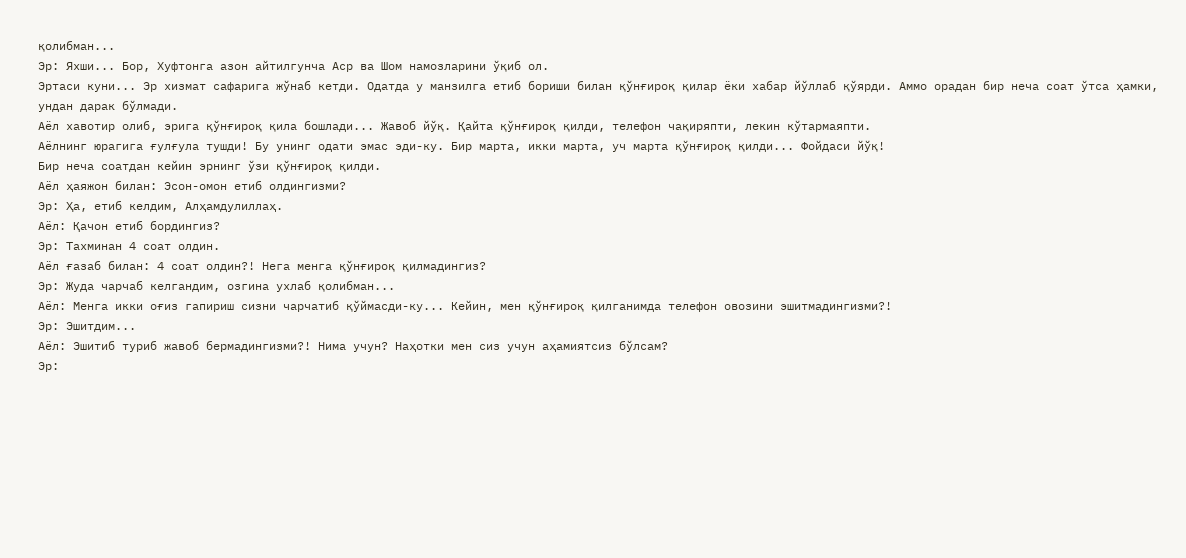қолибман...
Эр: Яхши... Бор, Хуфтонга азон айтилгунча Аср ва Шом намозларини ўқиб ол.
Эртаси куни... Эр хизмат сафарига жўнаб кетди. Одатда у манзилга етиб бориши билан қўнғироқ қилар ёки хабар йўллаб қўярди. Аммо орадан бир неча соат ўтса ҳамки, ундан дарак бўлмади.
Аёл хавотир олиб, эрига қўнғироқ қила бошлади... Жавоб йўқ. Қайта қўнғироқ қилди, телефон чақиряпти, лекин кўтармаяпти.
Аёлнинг юрагига ғулғула тушди! Бу унинг одати эмас эди-ку. Бир марта, икки марта, уч марта қўнғироқ қилди... Фойдаси йўқ!
Бир неча соатдан кейин эрнинг ўзи қўнғироқ қилди.
Аёл ҳаяжон билан: Эсон-омон етиб олдингизми?
Эр: Ҳа, етиб келдим, Алҳамдулиллаҳ.
Аёл: Қачон етиб бордингиз?
Эр: Тахминан 4 соат олдин.
Аёл ғазаб билан: 4 соат олдин?! Нега менга қўнғироқ қилмадингиз?
Эр: Жуда чарчаб келгандим, озгина ухлаб қолибман...
Аёл: Менга икки оғиз гапириш сизни чарчатиб қўймасди-ку... Кейин, мен қўнғироқ қилганимда телефон овозини эшитмадингизми?!
Эр: Эшитдим...
Аёл: Эшитиб туриб жавоб бермадингизми?! Нима учун? Наҳотки мен сиз учун аҳамиятсиз бўлсам?
Эр: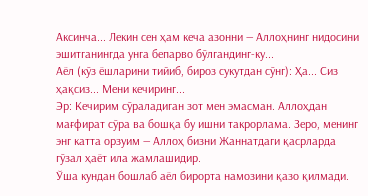Аксинча... Лекин сен ҳам кеча азонни — Аллоҳнинг нидосини эшитганингда унга бепарво бўлгандинг-ку...
Аёл (кўз ёшларини тийиб, бироз сукутдан сўнг): Ҳа... Сиз ҳақсиз... Мени кечиринг...
Эр: Кечирим сўраладиган зот мен эмасман. Аллоҳдан мағфират сўра ва бошқа бу ишни такрорлама. Зеро, менинг энг катта орзуим — Аллоҳ бизни Жаннатдаги қасрларда гўзал ҳаёт ила жамлашидир.
Ўша кундан бошлаб аёл бирорта намозини қазо қилмади.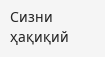Сизни ҳақиқий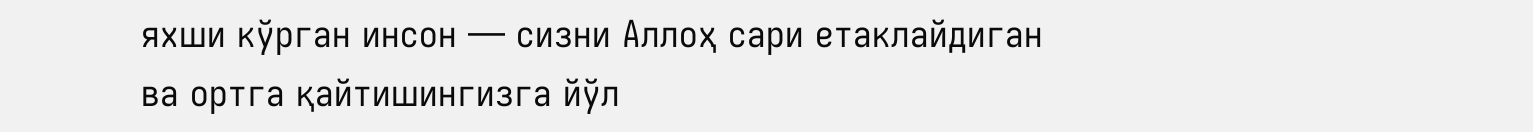яхши кўрган инсон — сизни Аллоҳ сари етаклайдиган ва ортга қайтишингизга йўл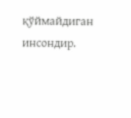қўймайдиган инсондир.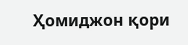Ҳомиджон қори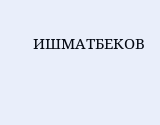ИШМАТБЕКОВ